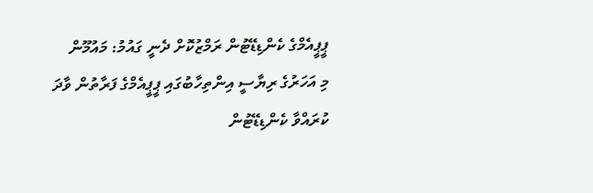ޕީޕީއެމްގެ ކެންޑިޑޭޓުން ރަމްޒުކޮށް ދެނީ ގައުމު: މައުމޫން
މި އަހަރުގެ ރިޔާސީ އިންތިހާބުގައި ޕީޕީއެމްގެ ފަރާތުން ވާދަ ކުރައްވާ ކެންޑިޑޭޓުން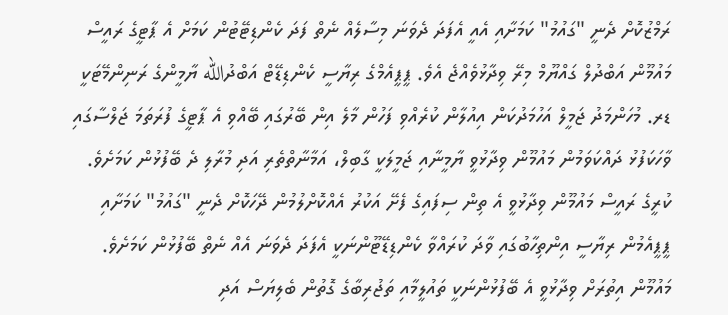ރަމްޒުކޮށް ދެނީ "ގައުމު" ކަމަށާއި އެއީ އެފަދަ ދެވަނަ މިސާލެއް ނެތް ފަދަ ކެންޑިޓޭޓުން ކަމަށް އެ ޕާޓީގެ ރައީސް މައުމޫން އަބްދުލް ގައްޔޫމް މިރޭ ވިދާޅުވެއްޖެ އެވެ. ޕީޕީއެމްގެ ރިޔާސީ ކެންޑިޑޭޓް އަބްދުالله ޔާމީންގެ ރަނިންމޭޓަކީ ޑރ. މުހަންމަދު ޖަމީލް އަހުމަދުކަން އިއުލާން ކުރެއްވި ފަހުން މާލެ އިން ބޭރުގައި ބޭއްވި އެ ޕާޓީގެ ފުރަތަމަ ޖަލްސާގައި ވާހަކަފުޅު ދައްކަވަމުން މައުމޫން ވިދާޅުވީ ޔާމީނާއި ޖަމީލަކީ ގާބިލް، އަމާނާތްތެރި އަދި މުރާލި ދެ ބޭފުޅުން ކަމަށެވެ. ކުރީގެ ރައީސް މައުމޫން ވިދާޅުވީ އެ ތިން ސިފައިގެ ފެށޭ އަކުރު އެއްކޮށްލުމުން ދޭހަކޮށް ދެނީ "ގައުމު" ކަމަށާއި ޕީޕީއެމުން ރިޔާސީ އިންތިހާބުގައި ވާދަ ކުރައްވާ ކެންޑިޑޭޓޫންނަކީ އެފަދަ ދެވަނަ އެއް ނެތް ބޭފުޅުން ކަމަށެވެ. މައުމޫން އިތުރަށް ވިދާޅުވީ އެ ބޭފުޅުންނަކީ ތައުލީމާއި ތަޖުރިބާގެ ގޮތުން ބެލިޔަސް އަދި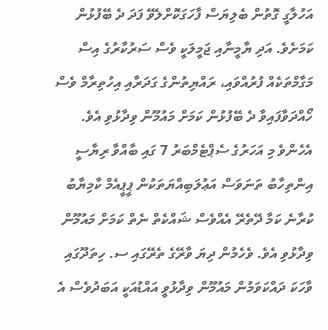އަހުލާގީ ގޮތުން ބެލިޔަސް ފާހަގަކޮށްލެވޭ ފަދަ ދެ ބޭފުޅުން ކަމަށެވެ. އަދި ޔާމީނާއި ޖަމީލަކީ ވެސް ސަރުކާރުގެ އިސް މަގާމްތަކެއް ފުރުއްވައި، ރައްޔިތުންގެ ގަދަރާއި އިހުތިރާމް ވެސް ހޯއްދަވާފައިވާ ދެ ބޭފުޅުން ކަމަށް މައުމޫން ވިދާޅުވި އެވެ. އެހެންވެ މި އަހަރުގެ ސެޕްޓެމްބަރު 7 ގައި ބާއްވާ ރިޔާސީ އިންތިހާބު ތަނަވަސް އަޢުލަބިއްޔަތަކުން ޕީޕީއެމް ކާމިޔާބު ކުރާނެ ކަމާ ދޭތެރޭ އެއްވެސް ޝައްކެތް ނެތް ކަމަށް މައުމޫން ވިދާޅުވި އެވެ. ވެހެމުން ދިޔަ ވާރޭގެ ތެރޭގައި ސ. ހިތަދޫގައި ވާހަކަ ދައްކަވަމުން މައުމޫން ވިދާޅުވީ އައްޑުއަކީ އަބަދުވެސް އެ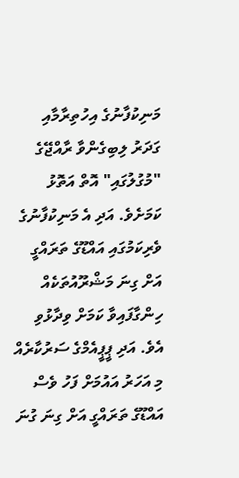މަނިކުފާނުގެ އިހުތިރާމާއި ގަދަރު ލިބިގެންވާ ރާއްޖޭގެ "މުގުލުގައި" އޮތް އަތޮޅު ކަމަށެވެ. އަދި އެ މަނިކުފާނުގެ ވެރިކަމުގައި އައްޑޫގެ ތަރައްގީ އަށް ގިނަ މަޝްރޫއުތަކެއް ހިންގާފައިވާ ކަމަށް ވިދާޅުވި އެވެ. އަދި ޕީޕީއެމްގެ ސަރުކާރެއް މި އަހަރު އައުމަށް ފަހު ވެސް އައްޑޫގެ ތަރައްގީ އަށް ގިނަ ގުނަ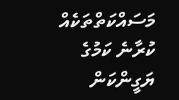މަސައްކަތްތަކެއް ކުރާނެ ކަމުގެ ޔަގީންކަން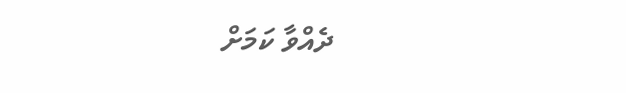ދެއްވާ ކަމަށް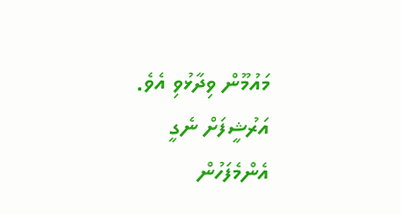މައުމޫން ވިދާޅުވި އެވެ.
އަރުޝީފަށް ނެގީ
އެންމެފަހުން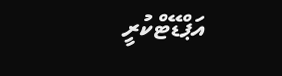އަޕްޑޭޓްކުރީ